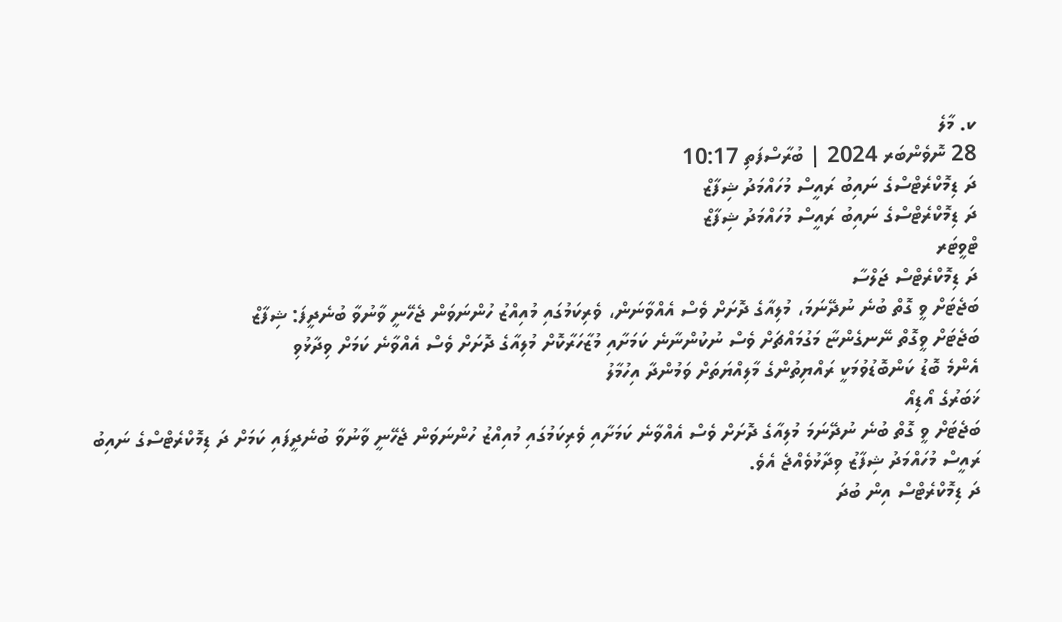ކ. މާލެ
28 ނޮވެންބަރ 2024 | ބުރާސްފަތި 10:17
ދަ ޑިމޮކްރެޓްސްގެ ނައިބު ރައީސް މުހައްމަދު ޝިފާޒް
ދަ ޑިމޮކްރެޓްސްގެ ނައިބު ރައީސް މުހައްމަދު ޝިފާޒް
ޓްވީޓަރ
ދަ ޑިމޮކްރެޓްސް ޖަލްސާ
ބަޖެޓަށް ވީ ގޮތް ބުނެ ނުދޭނަމަ، މުލިއާގެ ދޮށަށް ވެސް އެއްވާނަން، ވެރިކަމުގައި މުއިއްޒު ހުންނަވަން ޖެހޭނީ ވާނުވާ ބުނެދީފަ: ޝިފާޒް
ބަޖެޓަށް ވީގޮތް ނޭނގެންޏާ މަގުމައްޗަށް ވެސް ނުކުންނާނެ ކަމަށާއި މުޒާހަރާކޮށް މުލިއާގެ ދޮށަށް ވެސް އެއްވާނެ ކަމަށް ވިދާޅުވި
އެންމެ ބޮޑު ކަންބޮޑުވުމަކީ ރައްޔިތުންގެ މާލިއްޔަތަށް ވަމުންދާ އިހުމާލު
ޚަބަރުގެ އޯޑިއޯ
ބަޖެޓަށް ވީ ގޮތް ބުނެ ނުދޭނަމަ މުލިއާގެ ދޮށަށް ވެސް އެއްވާނެ ކަމަށާއި ވެރިކަމުގައި މުއިއްޒު ހުންނަވަން ޖެހޭނީ ވާނުވާ ބުނެދީފައި ކަމަށް ދަ ޑިމޮކްރެޓްސްގެ ނައިބު ރައީސް މުހައްމަދު ޝިފާޒު ވިދާޅުވެއްޖެ އެވެ.
ދަ ޑިމޮކްރެޓްސް އިން ބުދަ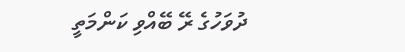ދުވަހުގެ ރޭ ބޭއްވި ކަންމަތީ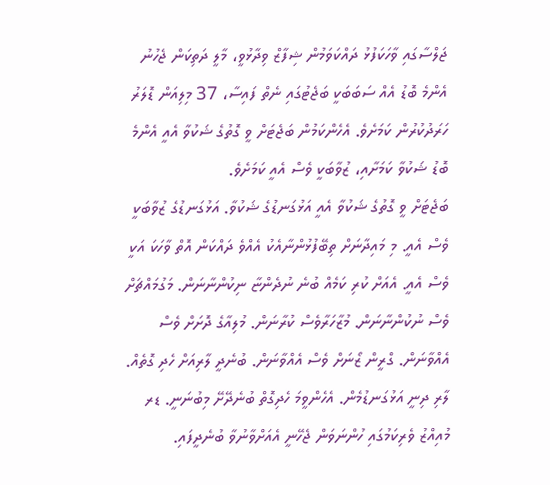ޖަލްސާގައި ވާހަކަފުޅު ދައްކަވަމުން ޝިފާޒް ވިދާޅުވީ، މާލީ ދަތިކަން ޖެހުނު އެންމެ ބޮޑު އެއް ސަބަބަކީ ބަޖެޓުގައި ނެތް ފައިސާ، 37 މިލިއަން ޑޮލަރު ހަރަދުކުރުން ކަމަށެވެ. އެހެންކަމުން ބަޖެޓަށް ވީ ގޮތުގެ ޝަކުވާ އެއީ އެންމެ ބޮޑު ޝަކުވާ ކަމަށާއި، ޒުވާބަކީ ވެސް އެއީ ކަމަށެވެ.
ބަޖެޓަށް ވީ ގޮތުގެ ޝަކުވާ އެއީ އަޅުގަނޑުގެ ޝަކުވާ. އަޅުގަނޑުގެ ޒުވާބަކީ ވެސް އެއީ. މި މައިދާނަށް ތިބޭފުޅުންނާއެކު އެއްވެ ދައްކަން އޮތް ވާހަކަ އަކީ ވެސް އެއީ. އެއަށް ކުރި ކަމެއް ބުނެ ނުދެންޏާ ނިކުންނާނަން. މަގުމައްޗަށް ވެސް ނުކުންނާނަން. މުޒާހަރާވެސް ކުރާނަން. މުލިއާގެ ދޮށަށް ވެސް އެއްވާނަން. ގްރީން ޒޯނަށް ވެސް އެއްވާނަން. ބުނެދީ ލާރިއަށް ހެދި ގޮތެއް. ލާރި ދިނީ އަޅުގަނޑުމެން. އެހެންވީމަ ހެދިގޮތް ބުނެދޭށޭ މިބުނަނީ. ޑރ މުއިއްޒު ވެރިކަމުގައި ހުންނަވަން ޖެހޭނީ އެއަށްވާނުވާ ބުނެދީފައި.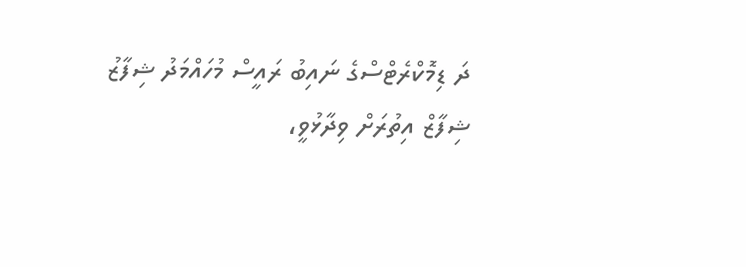ދަ ޑިމޮކްރެޓްސްގެ ނައިބު ރައީސް މުހައްމަދު ޝިފާޒު
ޝިފާޒް އިތުރަށް ވިދާޅުވީ،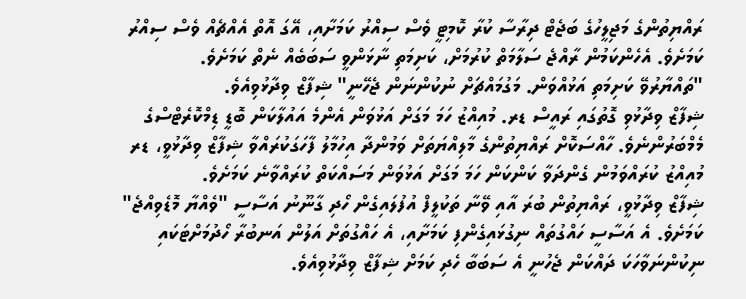ރައްޔިތުންގެ މަޖިލީހުގެ ބަޖެޓް ދިރާސާ ކުރާ ކޮމިޓީ ވެސް ސިއްރު ކަމަށާއި، އޭގަ އޮތް އެއްޗެއް ވެސް ސިއްރު ކަމަށެވެ. އެހެންކަމުން ރާއްޖެ ސަލާމަތް ކުރުމަށް، ކަށިމަތި ނާޅަންވީ ސަބަބެއް ނެތް ކަމަށެވެ.
"ތައްޔާރުވޭ ކަށިމަތި އަޅުއްވަން. މަގުމައްޗަށް ނުކުންނަން ޖެހޭނީ" ޝިފާޒް ވިދާޅުވިއެވެ.
ޝިފާޒް ވިދާޅުވި ގޮތުގައި ރައީސް ޑރ. މުއިއްޒު ހަމަ މަގަށް އަޅުވަން އެންމެ އައުލާކަން ބޮޑީ ޑިމްކޮރެޓްސްގެ މެމްބަރުންނެވެ. ހާއްސަކޮށް ރައްޔިތުންގެ މާލިއްޔަތަށް ވަމުންދާ އިހުމާލު ފާހަގަކުރައްވާ ޝިފާޒް ވިދާޅުވީ، ޑރ މުއިއްޒު ކުރައްވަމުން ގެންދަވާ ކަންކަން ހަމަ މަގަށް އަޅުވަން މަސައްކަތް ކުރައްވާނެ ކަމަށެވެ.
ޝިފާޒް ވިދާޅުވީ، ރައްޔިތުން ބުރަ އާއި ވޭނާ ތަކުލީފް އުފުލައިގެން ހޯދި ގާނޫނު އަސާސީ "ވެއްޔާ މޮޑެވިއްޖެ" ކަމަށެވެ. އެ އަސާސީ ހައްގުތައް ނިގުޅައިގެންފި ކަމަށާއި، އެ ހައްގުތަށް އަލުން އަނބުރާ ހޯދުމަށްޓަކައި ނިކުންނަވާހަކަ ދައްކަން ޖެހުނީ އެ ސަބަބާ ހެދި ކަމަށް ޝިފާޒް ވިދާޅުވިއެވެ.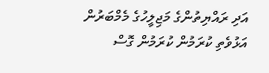އަދި ރައްޔިތުންގެ މަޖިލީހުގެ މެމްބަރުން އަޅުވެތި ކުރަމުން ކުރަމުން ގޮސް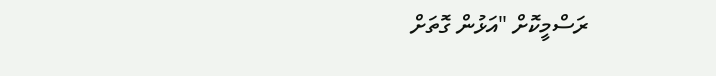ރަސްމީކޮށް "އަޅުން ގޮތަށް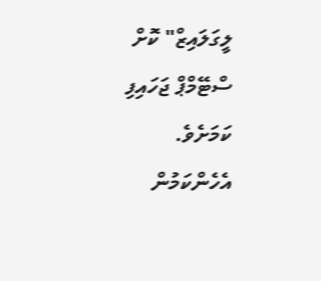ލީގަލައިޒް" ކޮށް ސްޓޭމްޕް ޖަހައިފި ކަމަށެވެ. އެހެންކަމުން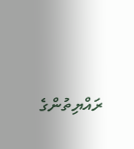ރައްޔިތުންގެ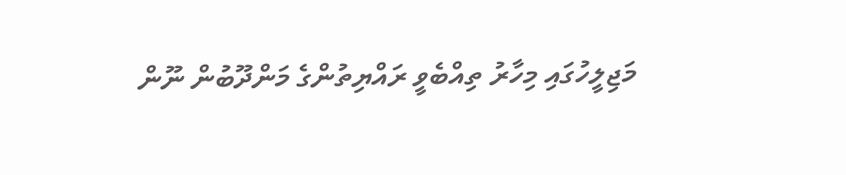މަޖިލީހުގައި މިހާރު ތިއްބެވީ ރައްޔިތުންގެ މަންދޫބުން ނޫން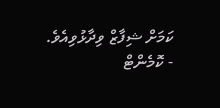ކަމަށް ޝިފާޒް ވިދާޅުވިއެވެ.
- ކޮމެންޓް